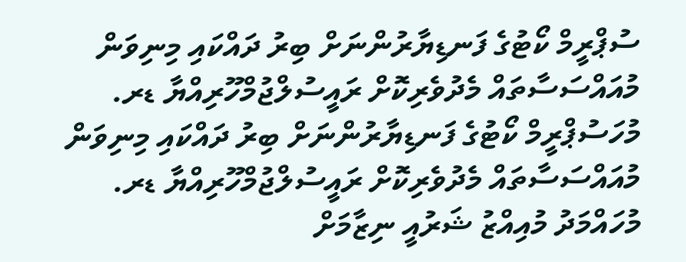ސުޕްރީމް ކޯޓުގެ ފަނޑިޔާރުންނަށް ބިރު ދައްކައި މިނިވަން މުއައްސަސާތައް މެދުވެރިކޮށް ރައީސުލްޖުމްހޫރިއްޔާ ޑރ. މުހަސުޕްރީމް ކޯޓުގެ ފަނޑިޔާރުންނަށް ބިރު ދައްކައި މިނިވަން މުއައްސަސާތައް މެދުވެރިކޮށް ރައީސުލްޖުމްހޫރިއްޔާ ޑރ. މުހައްމަދު މުއިއްޒު ޝަރުއީ ނިޒާމަށް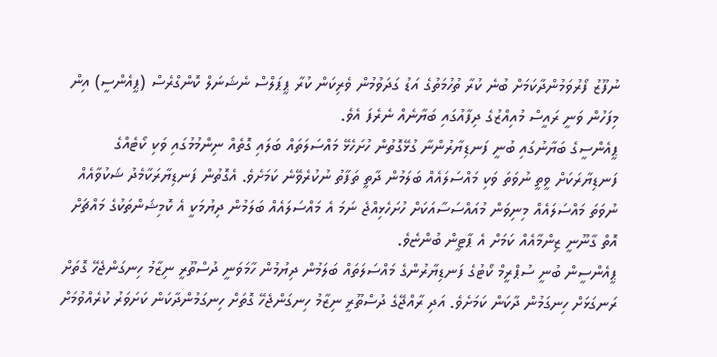ނުފޫޒު ފޯރުވަމުންދާކަމަށް ބުނެ ކުރާ ތުހުމަތުގެ އަޑު ގަދަވުމުން ވެރިކަން ކުރާ ޕީޕަލްސް ނެޝަނަލް ކޮންގްރެސް (ޕީއެންސީ) އިން މިފަހުން ވަނީ ރައީސް މުއިއްޒުގެ ދިފާއުގައި ބަޔާނެއް ނެރެފަ އެވެ.
ޕީއެންސީގެ ބަޔާނުގައި ބުނީ ފަނޑިޔާރުންނާ ގުޅޭގޮތުން ހުށަހެޅޭ މައްސަލަތައް ބަލައި ގޮތެއް ނިންމުމުގައި ވަކި ކޯޓެއްގެ ފަނޑިޔާރަކަށް ވީތީ ނުވަތަ ވަކި މައްސަލައެއް ބަލަމުން ދާތީ ތަފާތު ނުކުރެވޭނެ ކަމަށެވެ. އެގޮތުން ފަނޑިޔާރަކާމެދު ޝަކުވާއެއް ނުވަތަ މައްސަލައެއް މިނިވަން މުއައްސަސާއަކަށް ހުށަހެޅިއްޖެ ނަމަ އެ މައްސަލައެއް ބަލަމުން ދިޔުމަކީ އެ ކޮމިޝަންތަކުގެ މައްޗަށް އޮތް ގާނޫނީ ޒިންމާއެއް ކަމަށް އެ ޕާޓީން ބުންޏެވެ.
ޕީއެންސީން ބުނީ ސުޕްރީމް ކޯޓުގެ ފަނޑިޔާރުންގެ މައްސަލަތައް ބަލަމުން ދިޔުމުން ހާމަވަނީ ދުސްތޫރީ ނިޒާމު ހިނގަންޖެހޭ ގޮތަށް ރަނގަޅަށް ހިނގަމުން ދާކަން ކަމަށެވެ. އަދި ރާއްޖޭގެ ދުސްތޫރީ ނިޒާމު ހިނގަންޖެހޭ ގޮތަށް ހިނގަމުންދާކަން ކަށަވަރު ކުރެއްވުމަށް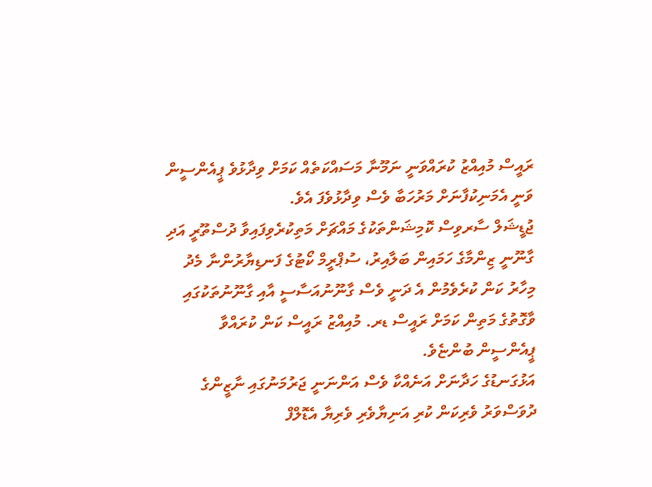ރައީސް މުއިއްޒު ކުރައްވަނީ ނަމޫނާ މަސައްކަތެއް ކަމަށް ވިދާޅުވެ ޕީއެންސީން ވަނީ އެމަނިކުފާނަށް މަރުހަބާ ވެސް ވިދާޅުވެފަ އެވެ.
ޖުޑީޝަލް ސާރވިސް ކޮމިޝަންތަކުގެ މައްޗަށް މަތިކުރެވިފައިވާ ދުސްތޫރީ އަދި ގާނޫނީ ޒިންމާގެ ހަމައިން ބަލާއިރު، ސުޕްރީމް ކޯޓުގެ ފަނޑިޔާރުންނާ މެދު މިހާރު ކަން ކުރެވެމުން އެ ދަނީ ވެސް ގާނޫނުއަސާސީ އާއި ގާނޫނުތަކުގައި ވާގޮތުގެ މަތިން ކަމަށް ރައީސް ޑރ. މުއިއްޒު ރައީސް ކަން ކުރައްވާ ޕީއެންސީން ބުންޏެވެ.
އަޅުގަނޑުގެ ހަދާނަށް އަނެއްކާ ވެސް އަންނަނީ ޖަރުމަނުގައި ނާޒީންގެ ދުވަސްވަރު ވެރިކަން ކުރި އަނިޔާވެރި ވެރިޔާ އެޑޮލްފް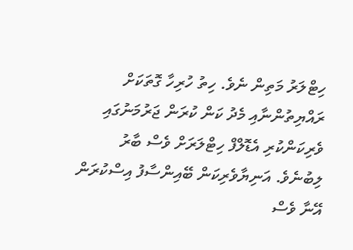ހިޓްލަރު މަތިން ނެވެ. ހިތު ހުރިހާ ގޮތަކަށް ރައްޔިތުންނާއި މެދު ކަން ކުރަން ޖަރުމަނުގައި ވެރިކަންކުރި އެޑޮލްފް ހިޓްލަރަށް ވެސް ބާރު ލިބުނެވެ. އަނިޔާވެރިކަން ބޭއިންސާފު އިސްކުރަން އޭނާ ވެސް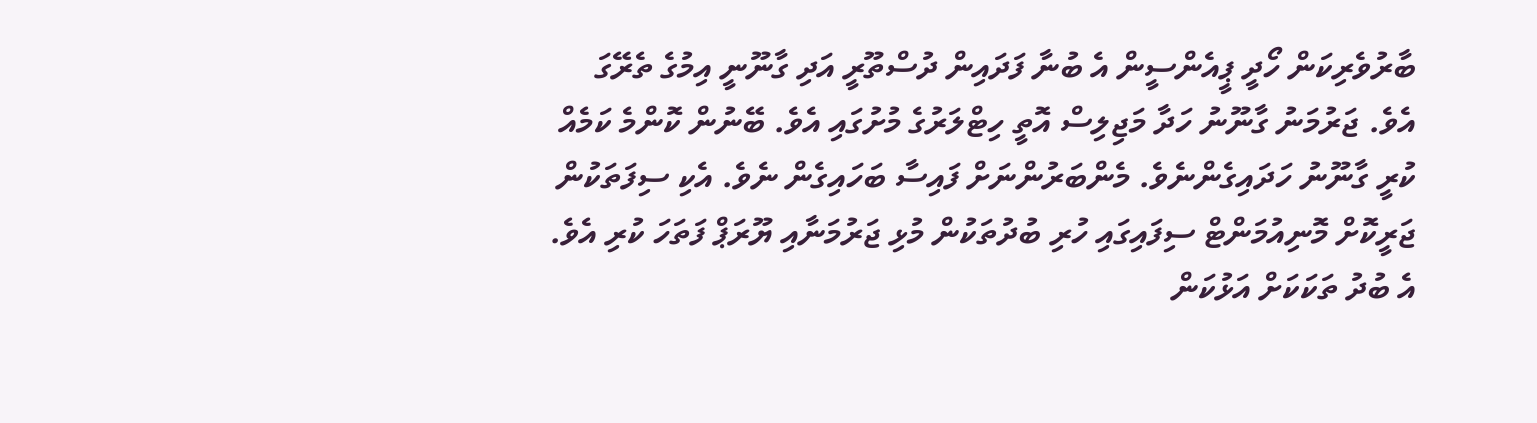ބާރުވެރިކަން ހޯދީ ޕީއެންސީން އެ ބުނާ ފަދައިން ދުސްތޫރީ އަދި ގާނޫނީ އިމުގެ ތެރޭގަ އެވެ. ޖަރުމަނު ގާނޫނު ހަދާ މަޖިލިސް އޮތީ ހިޓްލަރުގެ މުށުގައި އެވެ. ބޭނުން ކޮންމެ ކަމެއް ކުރީ ގާނޫނު ހަދައިގެންނެވެ. މެންބަރުންނަށް ފައިސާ ބަހައިގެން ނެވެ. އެކި ސިފަތަކުން ޖަރީކޮށް މޮނިއުމަންޓް ސިފައިގައި ހުރި ބުދުތަކުން މުޅި ޖަރުމަނާއި ޔޫރަޕް ފަތަހަ ކުރި އެވެ. އެ ބުދު ތަކަކަށް އަޅުކަން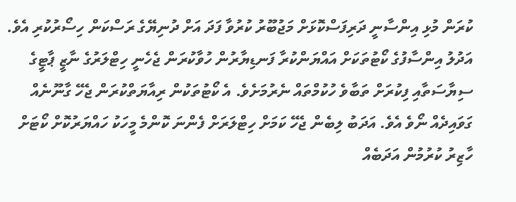ކުރަން މުޅި އިންސާނީ ދަރިފަސްކޮޅަށް މަޖުބޫރު ކުރުވާ ފަދަ އަށް ދުނިޔޭގެ ރަސްކަން ހިސޯރުކުރި އެވެ.
އަދުލު އިންސާފުގެ ކޯޓުތަކަށް އައްޔަންކުރާ ފަނޑިޔާރުން ހުވާކުރަން ޖެހެނީ ހިޓްލަރުގެ ނާޒީ ޕާޓީގެ ސިޔާސަތާއި ފިކުރަށް ތަބާވެ ހުކުމްތައް ނެރުމަށެވެ. އެ ކޯޓުތަކުން ރިއާޔަތްކުރަން ޖެހޭ ގާނޫނެއް ގަވައިދެއް ނޯވެ އެވެ. އަދަބު ލިބެން ޖެހޭ ކަމަށް ހިޓްލަރަށް ފެންނަ ކޮންމެ މީހަކު ހައްޔަރުކޮށް ކޯޓަށް ހާޒިރު ކުރުމުން އަދަބެއް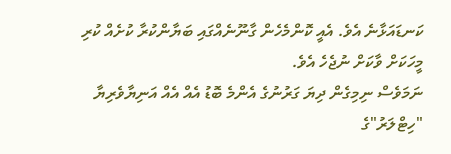ކަނޑައަޅާނެ އެވެ. އެއީ ކޮންމެހެން ގާނޫނެއްގައި ބަޔާންކުރާ ކުށެއް ކުރި މީހަކަށް ވާކަށް ނުޖެހެ އެވެ.
ނަމަވެސް ނިމިގެން ދިޔަ ގަރުނުގެ އެންމެ ބޮޑު އެއް އެއް އަނިޔާވެރިޔާ "ހިޓްލަރު"ގެ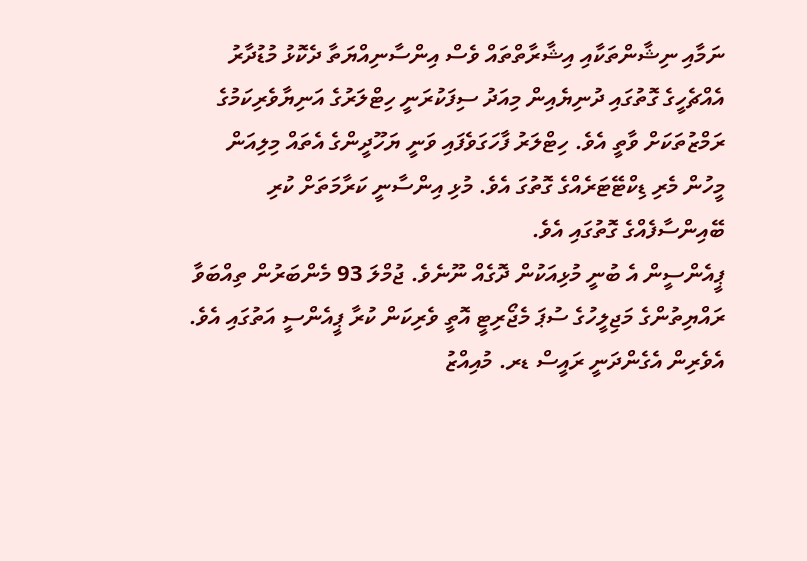ނަމާއި ނިޝާންތަކާއި އިޝާރާތްތައް ވެސް އިންސާނިއްޔަތާ ދެކޮޅު މުޑުދާރު އެއްޗެހީގެ ގޮތުގައި ދުނިޔެއިން މިއަދު ސިފަކުރަނީ ހިޓްލަރުގެ އަނިޔާވެރިކަމުގެ ރަމްޒުތަކަށް ވާތީ އެވެ. ހިޓްލަރު ފާހަގަވެފައި ވަނީ ޔަހޫދީންގެ އެތައް މިލިއަން މީހުން މެރި ޑިކްޓޭޓަރެއްގެ ގޮތުގަ އެވެ. މުޅި އިންސާނީ ކަރާމަތަށް ކުރި ބޭއިންސާފެއްގެ ގޮތުގައި އެވެ.
ޕީއެންސީން އެ ބުނީ މުޅިއަކުން ދޮގެއް ނޫނެވެ. ޖުމްލަ 93 މެންބަރުން ތިއްބަވާ ރައްޔިތުންގެ މަޖިލީހުގެ ސުޕަ މެޖޯރިޓީ އޮތީ ވެރިކަން ކުރާ ޕީއެންސީ އަތުގައި އެވެ. އެވެރިން އެގެންދަނީ ރައީސް ޑރ. މުއިއްޒު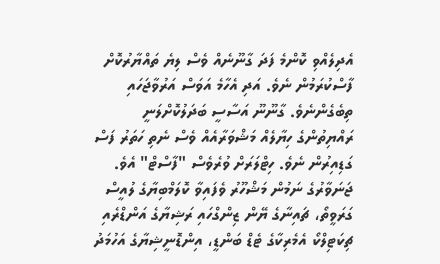އެދިލެއްވި ކޮންމެ ފަދަ ގާނޫނެއް ވެސް ލިޔެ ތައްޔާރުކޮށް ފާސްކުރަމުން ނެވެ. އަދި އެހާމެ އަވަސް އަރުވާޖަހައި ތިބެގެންނެވެ. ގާނޫނޫ އަސާސީ ބަދަލުކޮށްލަނީ ރައްޔިތުންގެ ހިޔާލެއް މަޝްވަރާއެއް ވެސް ނެތި ހަތަރު ފަސް ގަޑިއިރުން ނެވެ. ހިޓްލަރަށް ވުރެވެސް "ފާސްޓް" އެވެ.
ޖަނަވާރުގެ ނަމުން މަޝްހޫރު ވެފައިވާ ކޮލަމްބިޔާގެ ލުއީސް ގަރަވީތޯ، ޗައިނާގެ ޔޭން ޒިންގްހައި ރަޝިޔާގެ އަންޑްރެއި ޗިކަޓިލްކޯ އެމެރިކާގެ ޓެޑް ބަންޑީ، އިންޑޮނީޝިޔާގެ އަހުމަދު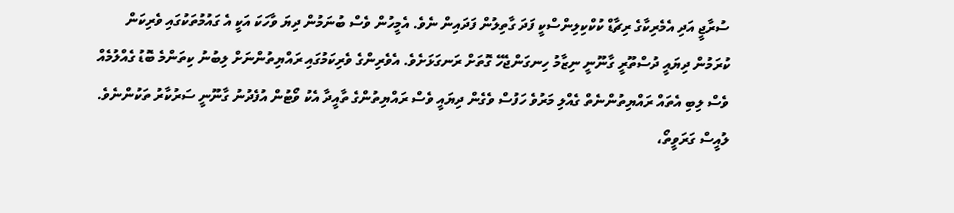ސުރާޖީ އަދި އެމެރިކާގެ ރިޗާޑް ކުކްކިލިންސްކީ ފަދަ ގާތިލުން ފަދައިން ނެވެ. އެމީހުން ވެސް ބުނަމުން ދިޔަ ވާހަކަ އަކީ އެ ގައުމުތަކުގައި ވެރިކަން ކުރަމުން ދިޔައީ ދުސްތޫރީ ގާނޫނީ ނިޒާމު ހިނގަންޖެހޭ ގޮތަށް ރަނގަޅަށެވެ. އެވެރިންގެ ވެރިކަމުގައި ރައްޔިތުންނަށް ލިބުނު ކިތަންމެ ބޮޑު ގެއްލުމެއް ވެސް ލިބި އެތައް ރައްޔިތުންނެތް ގެއްލި މަރުވެ ހަފުސް ވެގެން ދިޔައީ ވެސް ރައްޔިތުންގެ ތާއީދާ އެކު ވޯޓުން އުފެދުނު ގާނޫނީ ސަރުކާރު ތަކުންނެވެ.
ލުއީސް ގަރަވީތޯ،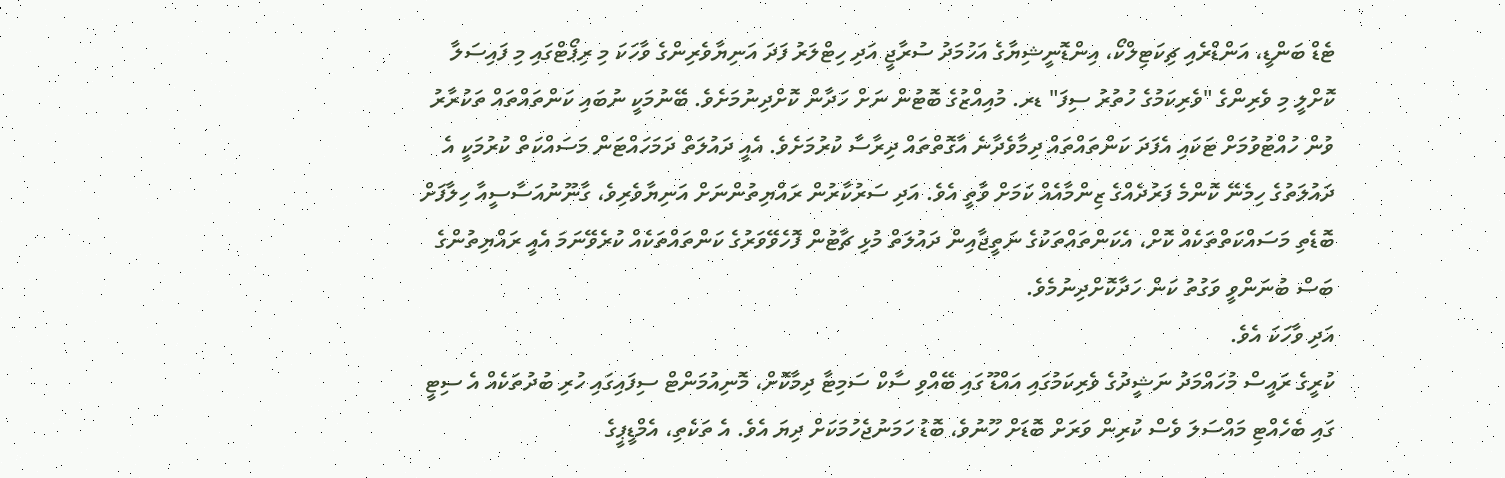ޓެޑް ބަންޑީ، އަންޑްރެއި ޗިކަޓިލްކޯ، އިންޑޮނީޝިޔާގެ އަހުމަދު ސުރާޖީ އަދި ހިޓްލަރު ފަދަ އަނިޔާވެރިންގެ ވާހަކަ މި ރިޕޯޓްގައި މި ފައިސަލާ ކޮށްލީ މި ވެރިންގެ "ވެރިކަމުގެ ހުތުރު ސިފަ" ޑރ. މުއިއްޒުގެ ބޮޓުން ނަށް ހަދާން ކޮށްދިނުމަށެވެ. ބޭނުމަކީ ނުބައި ކަންތައްތައް ތަކުރާރު ވުން ހުއްޓުވުމަށް ޓަކައި އެފަދަ ކަންތައްތައް ދިމާވެދާނެ އާގޮތްތައް ދިރާސާ ކުރުމަށެވެ. އެއީ ދައުލަތް ދަމަހައްޓަން މަސައްކަތް ކުރުމަކީ އެ ދައުލަތުގެ ހިމެނޭ ކޮންމެ ފަރުދެއްގެ ޒިންމާއެއް ކަމަށް ވާތީ އެވެ. އަދި ސަރުކާރުން ރައްޔިތުންނަށް އަނިޔާވެރިވެ، ގާނޫނުއަސާސީއާ ހިލާފަށް ބޮޑެތި މަސައްކަތްތަކެއް ކޮށް، އެކަންތައްތަކުގެ ނަތީޖާއިން ދައުލަތް މުޅި ޗާޓުން ފޮހެވޭވަރުގެ ކަންތައްތަކެއް ކުރެވޭނަމަ އެއީ ރައްޔިތުންގެ ބަސް ބުނަންވީ ވަގުތު ކަން ހަދާކޮށްދިނުމެވެ.
އަދި ވާހަކަ އެވެ.
ކުރީގެ ރައީސް މުހައްމަދު ނަޝީދުގެ ވެރިކަމުގައި އައްޑޫ ގައި ބޭއްވި ސާކް ސަމިޓާ ދިމާކޮށް، މޮނިއުމަންޓް ސިފައިގައި ހުރި ބުދުތަކެއް އެ ސިޓީ ގައި ބެހެއްޓި މައްސަލަ ވެސް ކުރިން ވަރަށް ބޮޑަށް ހޫނުވެ، ބޮޑު ހަމަނުޖެހުމަކަށް ދިޔަ އެވެ. އެ ތަކެތި، އެމްޑީޕީގެ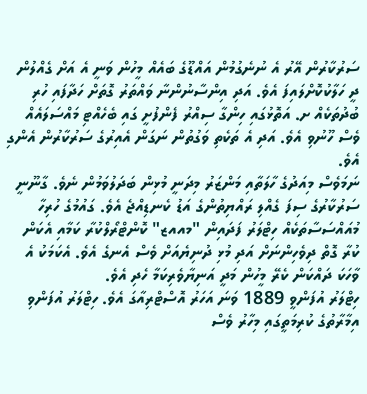ސަރުކާރުން އޭރު އެ ނުނެގުމުން އައްޑޫގެ ބައެއް މީހުން ވަނީ އެ އަށް ގެއްލުން ދީ ހަލާކުކޮށްލައިފަ އެވެ. އަދި އިންސާނުންނާ ވައްތަރު ގޮތަށް ހަދާފައި ހުރި ބުދުތަކެއް ށ. އަތޮޅުގައި ހިންގާ ސިއްރު ފެންފުށީ ގައި ބެހެއްޓި މައްސަލައެއް ވެސް ހޫނުވި އެވެ. އަދި އެ ތަކެތި ވަގުތުން ނަގަން އެއިރުގެ ސަރުކާރުން އެންގި އެވެ.
ނަމަވެސް މިއަދުގެ ހާލަތާއި މަންޒަރު މިދަނީ މުޅިން ބަދަލުވަމުން ނެވެ. ގާނޫނީ ސަރުކާރުގެ ސިފަ ގެއްލި ރައްޔިތުންގެ އަޑު ކެނޑިއްޖެ އެވެ. ގައުމުގެ ހުރިހާ މުއައްސަސާތަކެއް ހިޓްލަރު ފަދައިން "މއއޒ" ކޮންޓްރޯލްކުރާ ކަމާއި އެކަން ކުރާ ގޮތް ދިވެހިންނަށް އަދި މުޅި ދުނިޔެއަށް ވެސް އެނގެ އެވެ. އެކަމަކު އެ ވާހަކަ ދައްކަން ކެރޭ މީހުން މަދީ އަނިޔާވެރިކަމާ ހެދި އެވެ.
ހިޓްލަރު އުފަންވީ 1889 ވަނަ އަހަރު އޮސްޓްރިއާގަ އެވެ. ހިޓްލަރު އުފަންވި އިމާރާތުގެ ކުރިމަތީގައި މިހާރު ވެސް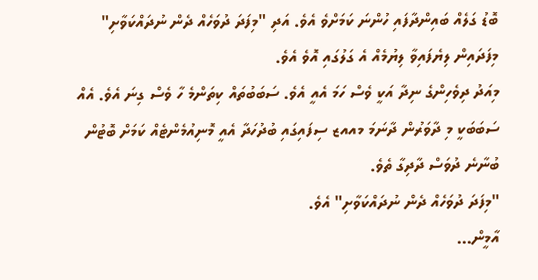ބޮޑު ގަލެއް ބައިންދާފައި ހުންނަ ކަމަށްވެ އެވެ. އަދި "މިފަދަ ދުވަހެއް ދެން ނުދައްކަވާށި" މިފަދައިން ލިޔެފައިވާ ލިޔުމެއް އެ ގަލުގައި އޮވެ އެވެ.
މިއަދު ދިވެހިންގެ ނިދާ އަކީ ވެސް ހަމަ އެއީ އެވެ. ސަބަބުތައް ކިތަންމެ ހާ ވެސް ގިނަ އެވެ. އެއް ސަބަބަކީ މި ދާވަރުން ދާނަމަ މއއޒ ސިފައިގައި ބުދުހަދާ އެއީ މޮނިއުމެންޓެއް ކަމަށް ބޮޓުން ބުނާނެ ދުވަސް ދާދިގާ ތެވެ.
"މިފަދަ ދުވަހެއް ދެން ނުދައްކަވާށި" އެވެ.
އާމީން...